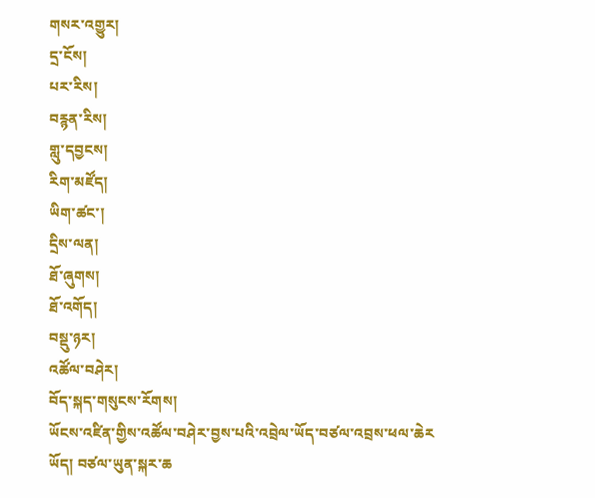གསར་འགྱུར།
དྲ་ངོས།
པར་རིས།
བརྙན་རིས།
གླུ་དབྱངས།
རིག་མཛོད།
ཡིག་ཚང་།
དྲིས་ལན།
ཐོ་ཞུགས།
ཐོ་འགོད།
བསྡུ་ཉར།
འཚོལ་བཤེར།
བོད་སྐད་གསུངས་རོགས།
ཡོངས་འཛིན་གྱིས་འཚོལ་བཤེར་བྱས་པའི་འབྲེལ་ཡོད་བཙལ་འབྲས་ཕལ་ཆེར
ཡོད། བཙལ་ཡུན་སྐར་ཆ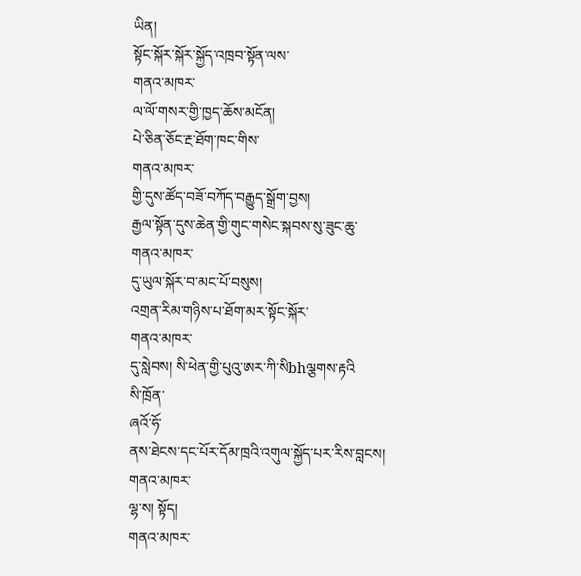ཡིན།
སྟོང་སྐོར་སྐོར་སྐྱོད་འཁྲབ་སྟོན་ལས་
གནའ་མཁར་
ལ་ལོ་གསར་གྱི་ཁྱད་ཆོས་མངོན།
པེ་ཅིན་ཅོང་རྔ་ཐོག་ཁང་གིས་
གནའ་མཁར་
གྱི་དུས་ཚོད་བཟོ་བཀོད་བརྒྱུད་སྒྲོག་བྱས།
རྒྱལ་སྟོན་དུས་ཆེན་གྱི་གུང་གསེང་སྐབས་སུ་ཟུང་ཆུ་
གནའ་མཁར་
དུ་ཡུལ་སྐོར་བ་མང་པོ་བསུས།
འགྲན་རིམ་གཉིས་པ་ཐོག་མར་སྟོང་སྐོར་
གནའ་མཁར་
དུ་སླེབས། སི་ཕེན་གྱི་པུའུ་ཨར་ཀི་སིbhལྕགས་རྟའི
སི་ཁྲོན་
ཞའོ་ཧོ་
ནས་ཐེངས་དང་པོར་དོམ་ཁྲའི་འགུལ་སྐྱོད་པར་རིས་བླངས།
གནའ་མཁར་
ལྷ་ས། སྟོད།
གནའ་མཁར་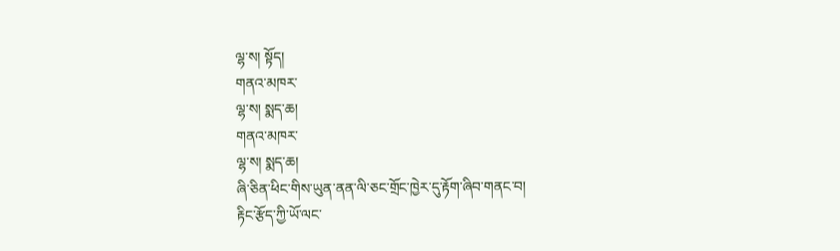ལྷ་ས། སྟོད།
གནའ་མཁར་
ལྷ་ས། སྨད་ཆ།
གནའ་མཁར་
ལྷ་ས། སྨད་ཆ།
ཞི་ཅིན་ཕིང་གིས་ཡུན་ནན་ལི་ཅང་གྲོང་ཁྱེར་དུ་རྟོག་ཞིབ་གནང་བ།
རྟིང་རྩོད་ཀྱི་ཡོ་ལང་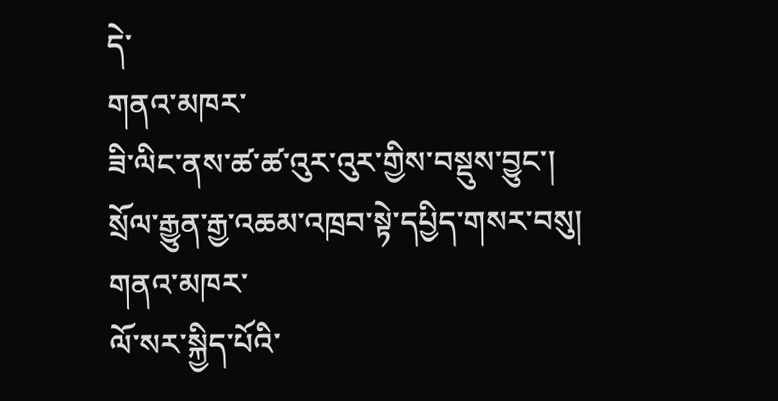དེ་
གནའ་མཁར་
ཟི་ལིང་ནས་ཚ་ཚ་འུར་འུར་གྱིས་བསྡུས་བྱུང་།
སྲོལ་རྒྱུན་རྒྱ་འཆམ་འཁྲབ་སྟེ་དཔྱིད་གསར་བསུ།
གནའ་མཁར་
ལོ་སར་སྐྱིད་པོའི་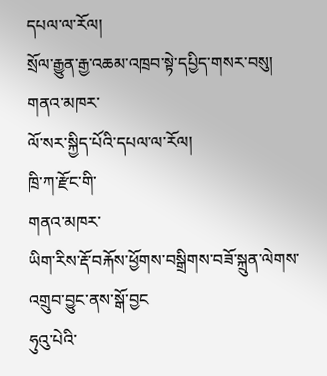དཔལ་ལ་རོལ།
སྲོལ་རྒྱུན་རྒྱ་འཆམ་འཁྲབ་སྟེ་དཔྱིད་གསར་བསུ།
གནའ་མཁར་
ལོ་སར་སྐྱིད་པོའི་དཔལ་ལ་རོལ།
ཁྲི་ཀ་རྫོང་གི་
གནའ་མཁར་
ཡིག་རིས་རྡོ་བརྐོས་ཕྱོགས་བསྒྲིགས་བཟོ་སྐྲུན་ལེགས་འགྲུབ་བྱུང་ནས་སྒོ་བྱང
ཧུའུ་པེའི་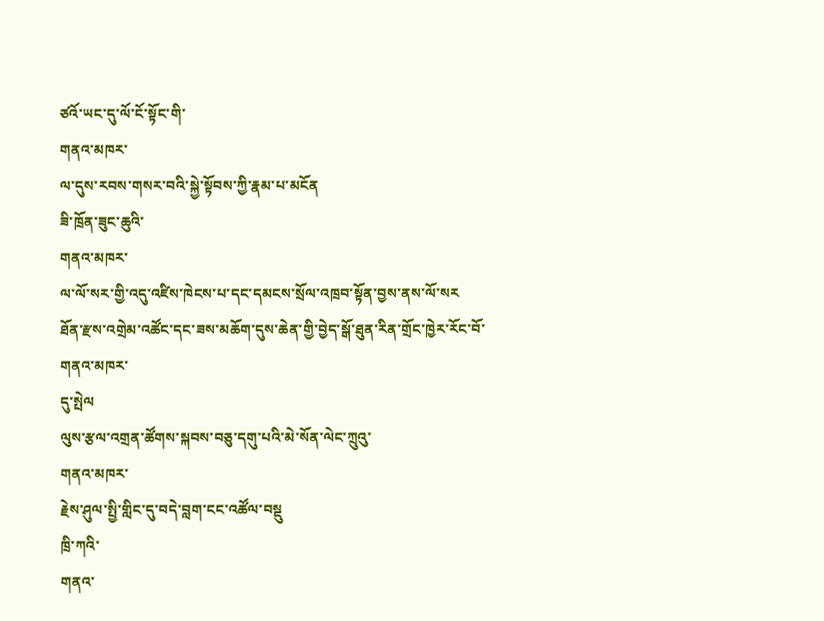ཙའོ་ཡང་དུ་ལོ་ངོ་སྟོང་གི་
གནའ་མཁར་
ལ་དུས་རབས་གསར་བའི་སྐྱེ་སྟོབས་ཀྱི་རྣམ་པ་མངོན
ཟི་ཁྲོན་ཟུང་ཆུའི་
གནའ་མཁར་
ལ་ལོ་སར་གྱི་འདུ་འཛིས་ཁེངས་པ་དང་དམངས་སྲོལ་འཁྲབ་སྟོན་བྱས་ནས་ལོ་སར
ཐོན་རྫས་འགྲེམ་འཚོང་དང་ཟས་མཆོག་དུས་ཆེན་གྱི་བྱེད་སྒོ་ཐུན་རིན་གྲོང་ཁྱེར་རོང་བོ་
གནའ་མཁར་
དུ་སྤེལ
ལུས་རྩལ་འགྲན་ཚོགས་སྐབས་བཅུ་དགུ་པའི་མེ་སོན་ལེང་ཀྲུའུ་
གནའ་མཁར་
རྗེས་ཤུལ་སྤྱི་གླིང་དུ་བདེ་བླག་ངང་འཚོལ་བསྡུ
ཁྲི་ཀའི་
གནའ་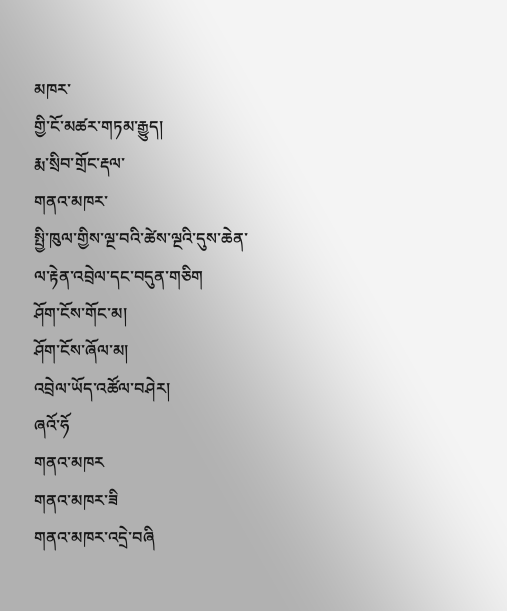མཁར་
གྱི་ངོ་མཚར་གཏམ་རྒྱུད།
རྨ་སྲིབ་གྲོང་རྡལ་
གནའ་མཁར་
སྤྱི་ཁུལ་གྱིས་ལྔ་བའི་ཚེས་ལྔའི་དུས་ཆེན་ལ་རྟེན་འབྲེལ་དང་བདུན་གཅིག
ཤོག་ངོས་གོང་མ།
ཤོག་ངོས་ཞོལ་མ།
འབྲེལ་ཡོད་འཚོལ་བཤེར།
ཞའོ་ཧོ
གནའ་མཁར
གནའ་མཁར་ཟི
གནའ་མཁར་འདྲེ་བཞི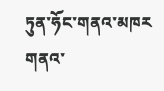ཏུན་ཧོང་གནའ་མཁར
གནའ་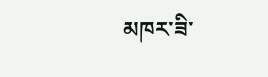མཁར་ཟི་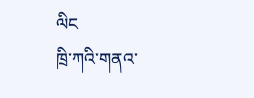ལིང
ཁྲི་ཀའི་གནའ་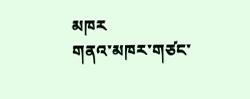མཁར
གནའ་མཁར་གཙང་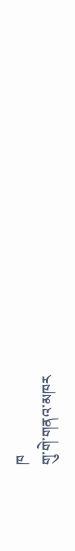ཁ
གུ་གེ་གནའ་མཁར